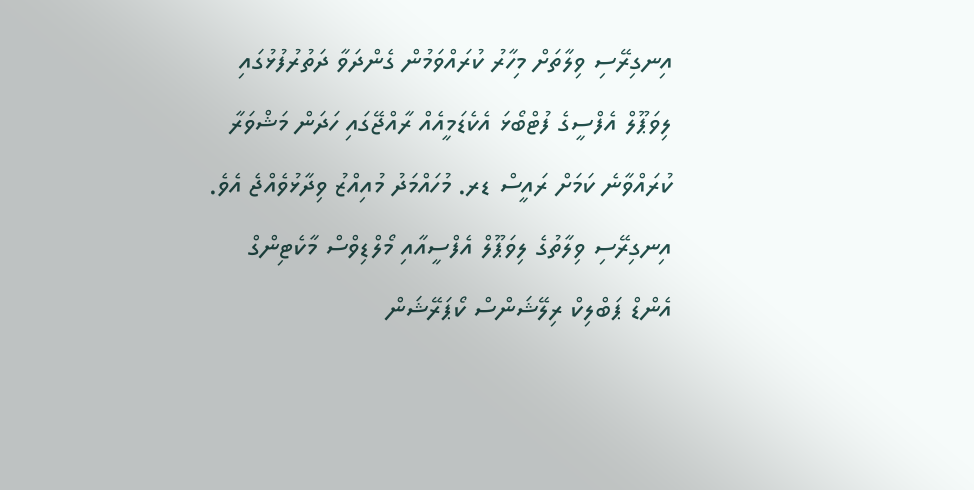އިނގިރޭސި ވިލާތަށް މިހާރު ކުރައްވަމުން ގެންދަވާ ދަތުރުފުޅުގައި ލިވަޕޫލް އެފްސީގެ ފުޓްބޯޅަ އެކެޑަމީއެއް ރާއްޖޭގައި ހަދަން މަޝްވަރާ ކުރައްވާނެ ކަމަށް ރައީސް ޑރ. މުހައްމަދު މުއިއްޒު ވިދާޅުވެއްޖެ އެވެ.
އިނގިރޭސި ވިލާތުގެ ލިވަޕޫލް އެފްސީއާއި މޯލްޑިވްސް މާކެޓިންގް އެންޑް ޕަބްލިކް ރިލޭޝަންސް ކޯޕަރޭޝަން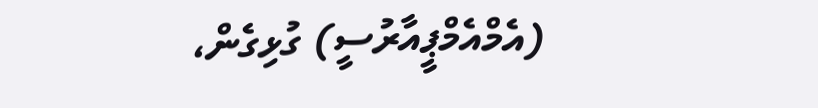(އެމްއެމްޕީއާރުސީ) ގުޅިގެން،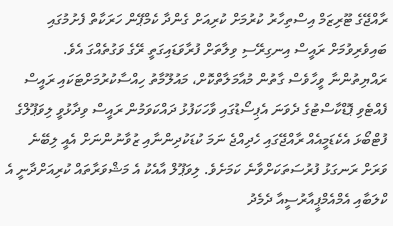ރާއްޖޭގެ ޓޫރިޒަމް އިސްތިހާރު ކުރުމަށް ކުރިއަށް ގެންދާ ކެމްޕޭން ހަރަކާތް ފެށުމުގައި ބައިވެރިވުމަށް ރައީސް އިނގިރޭސި ވިލާތަށް ފުރާވަޑައިގަތީ ރޭގެ ވަގުތެއްގަ އެވެ.
ރައްޔިތުންނާ ވީހާވެސް ގާތުން މުއާމަލާތްކޮށް، މައުލޫމާތު ހިއްސާކުރުމަށްޓަކައި ރައީސް ފެއްޓެވި ޕޮޑްކާސްޓުގެ ދެވަނަ އެޕިސޯޑުގައި ވާހަކަފުޅު ދައްކަވަމުން ރައީސް ވިދާޅުވީ ލިވަޕޫލްގެ ފުޓްބޯޅަ އެކެޑަމީއެއް ރާއްޖޭގައި ހެދިއްޖެ ނަމަ ކުޑަކުދިންނާއި ޒުވާނުންނަށް އެއީ ލިބޭނެ ވަރަށް ރަނގަޅު ފުރުސަތަކަށްވާނެ ކަމަށެވެ. ލިވަޕޫލް އާއެކު އެ މަޝްވަރާތައް ކުރިއަށްދާނީ އެ ކްލަބާއި އެމްއެމްޕީއާރުސީއާ ދެމެދު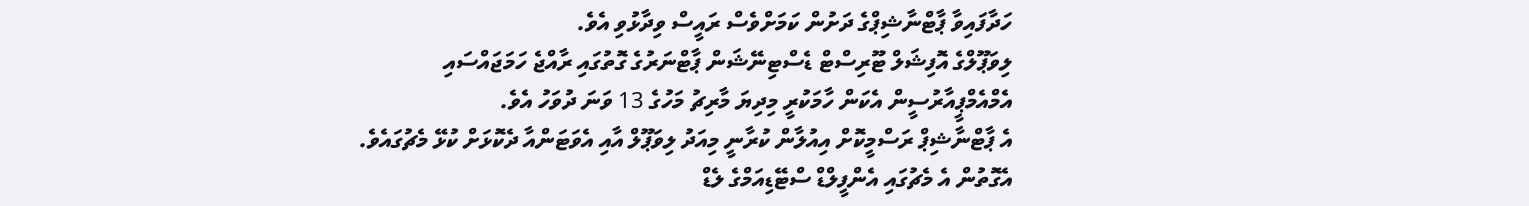ހަދާފައިވާ ޕާޓްނާޝިޕްގެ ދަށުން ކަމަށްވެސް ރައީސް ވިދާޅުވި އެވެ.
ލިވަޕޫލްގެ އޮފިޝަލް ޓޫރިސްޓް ޑެސްޓިނޭޝަން ޕާޓްނަރުގެ ގޮތުގައި ރާއްޖެ ހަމަޖައްސައި އެމްއެމްޕީއާރުސީން އެކަން ހާމަކުރީ މިދިޔަ މާރިޗު މަހުގެ 13 ވަނަ ދުވަހު އެވެ.
އެ ޕާޓްނާޝިޕް ރަސްމީކޮށް އިއުލާން ކުރާނީ މިއަދު ލިވަޕޫލް އާއި އެވަޓަންއާ ދެކޮޅަށް ކުޅޭ މެޗުގައެވެ. އެގޮތުން އެ މެޗުގައި އެންފީލްޑް ސްޓޭޑިއަމްގެ ލެޑް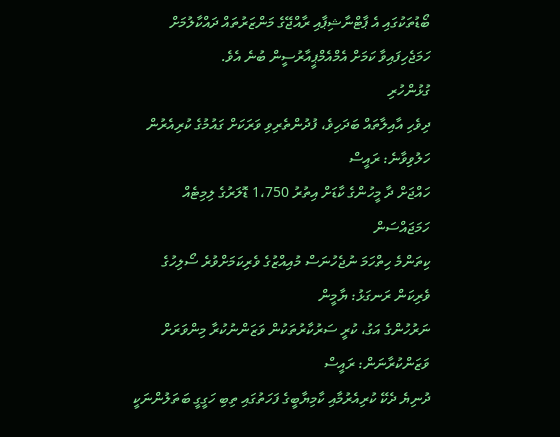ބޯޑުތަކުގައި އެ ޕާޓްނާޝިޕާއި ރާއްޖޭގެ މަންޒަރުތައް ދައްކާލުމަށް ހަމަޖެހިފައިވާ ކަމަށް އެމްއެމްޕީއާރުސީން ބުނެ އެވެ.
ގުޅުންހުރި
ދިވެހި އާއިލާތައް ބަދަހިވެ، ފުދުންތެރިވި ވަރަކަށް ގައުމުގެ ކުރިއެރުން ހަލުވިވާނެ: ރައީސް
ހައްޖަށް ދާ މީހުންގެ ކާޑަށް އިތުރު 1،750 ޑޮލަރުގެ ލިމިޓެއް ހަމަޖައްސަން
ކިތަންމެ ހިތްހަމަ ނުޖެހުނަސް މުއިއްޒުގެ ވެރިކަމަށްވުރެ ސޯލިހުގެ ވެރިކަން ރަނގަޅު: ޔާމީން
ނަރުހުންގެ އަގު، ކުރީ ސަރުކާރުތަކުން ވަޒަންނުކުރާ މިންވަރަށް ވަޒަންކުރާނަން: ރައީސް
ދުނިޔެ ދެކޭ ކުރިއެރުމާއި ކާމިޔާބީގެ ފަހަތުގައި ތިބި ހަގީގީ ބަތަލުންނަކީ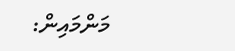މަންމައިން: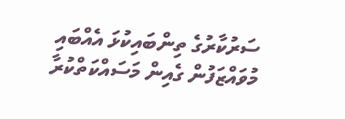ސަރުކާރުގެ ތިންބައިކުޅަ އެއްބައި މުވައްޒަފުން ގެއިން މަސައްކަތްކުރާ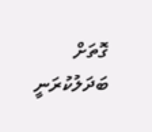ގޮތަށް ބަދަލުކުރަނީ